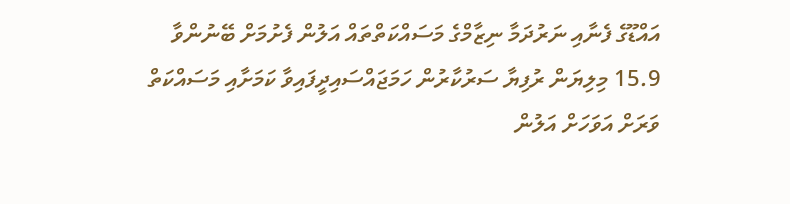އައްޑޫގެ ފެނާއި ނަރުދަމާ ނިޒާމްގެ މަސައްކަތްތައް އަލުން ފެށުމަށް ބޭނުންވާ 15.9 މިލިޔަން ރުފިޔާ ސަރުކާރުން ހަމަޖައްސައިދީފައިވާ ކަމަށާއި މަސައްކަތް ވަރަށް އަވަހަށް އަލުން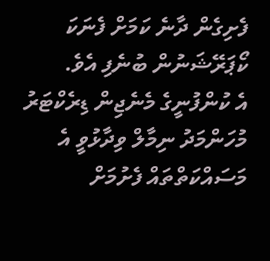ފެށިގެން ދާނެ ކަމަށް ފެނަކަ ކޯޕަރޭޝަނުން ބުނެފި އެވެ.
އެ ކުންފުނީގެ މެނެޖިން ޑިރެކްޓަރު މުހަންމަދު ނިމާލް ވިދާޅުވީ އެ މަސައްކަތްތައް ފެށުމަށް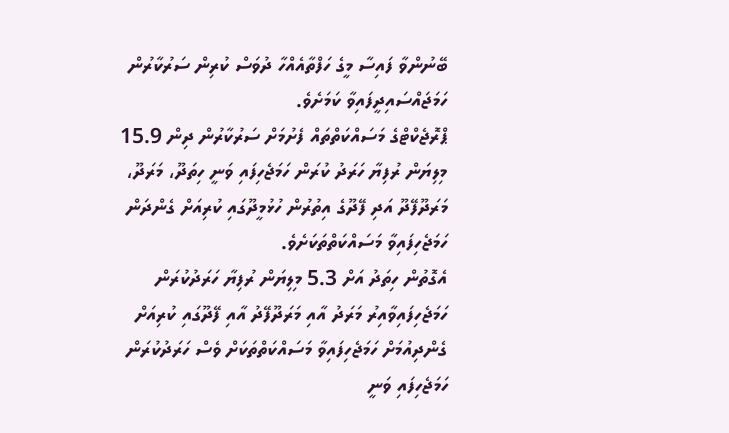ބޭނުންވާ ފައިސާ މީގެ ހަފްތާއެއްހާ ދުވަސް ކުރިން ސަރުކާރުން ހަމަޖައްސައިދީފައިވާ ކަމަށެވެ.
ޕްރޮޖެކްޓްގެ މަސައްކަތްތައް ފެށުމަށް ސަރުކާރުން ދިން 15.9 މިލިޔަން ރުފިޔާ ހަރަދު ކުރަން ހަމަޖެހިފައި ވަނީ ހިތަދޫ، މަރަދޫ، މަރަދޫފޭދޫ އަދި ފޭދޫގެ އިތުރުން ހުޅުމީދޫގައި ކުރިއަށް ގެންދަން ހަމަޖެހިފައިވާ މަސައްކަތްތަކަށެވެ.
އެގޮތުން ހިތަދު އަށް 5.3 މިލިޔަން ރުފިޔާ ހަރަދުކުރަން ހަމަޖެހިފައިވާއިރު މަރަދު އާއި މަރަދޫފޭދު އާއި ފޭދޫގައި ކުރިއަށް ގެންދިއުމަށް ހަމަޖެހިފައިވާ މަސައްކަތްތަކަށް ވެސް ހަރަދުކުރަން ހަމަޖެހިފައި ވަނީ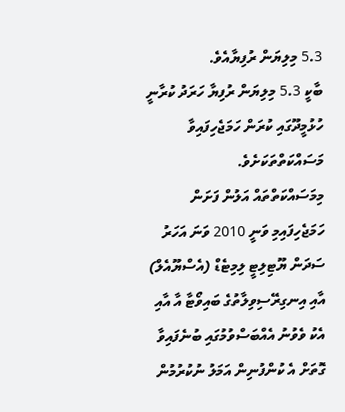5.3 މިލިޔަން ރުފިޔާއެވެ.
ބާކީ 5.3 މިލިޔަން ރުފިޔާ ހަރަދު ކުރާނީ ހުޅުމީދޫގައި ކުރަން ހަމަޖެހިފައިވާ މަސައްކަތްތަކަށެވެ.
މިމަސައްކަތްތައް އަލުން ފަށަން ހަމަޖެހިފައިމި ވަނީ 2010 ވަނަ އަހަރު ސަދަން ޔޫޓިލިޓީ ލިމިޓެޑް (އެސްޔޫއެލް) އާއި އިނގިރޭސިވިލާތުގެ ބައިވޯޓާ އާ އާއި އެކު ވެވުނު އެއްބަސްވުމުގައި ބުނެފައިވާ ގޮތަށް އެ ކުންފުނިން އަމަލު ނުކުރުމުން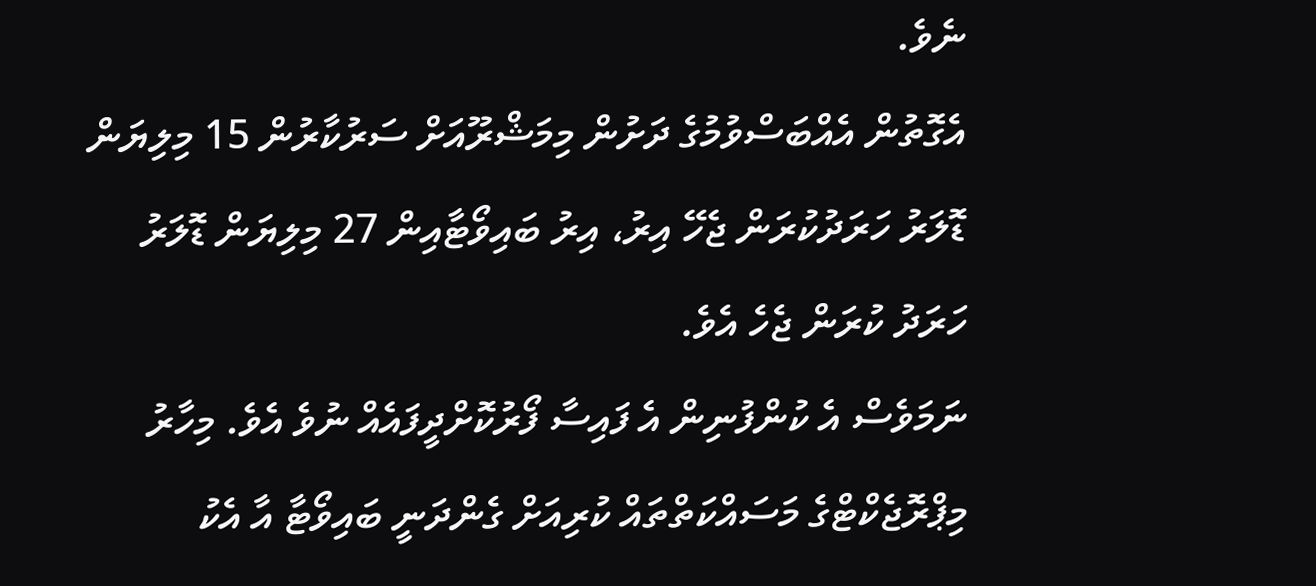ނެވެ.
އެގޮތުން އެއްބަސްވުމުގެ ދަށުން މިމަޝްރޫއަށް ސަރުކާރުން 15 މިލިޔަން ޑޮލަރު ހަރަދުކުރަން ޖެހޭ އިރު، އިރު ބައިވޯޓާއިން 27 މިލިޔަން ޑޮލަރު ހަރަދު ކުރަން ޖެހެ އެވެ.
ނަމަވެސް އެ ކުންފުނިން އެ ފައިސާ ފޯރުކޮށްދީފައެއް ނުވެ އެވެ. މިހާރު މިޕްރޮޖެކްޓްގެ މަސައްކަތްތައް ކުރިއަށް ގެންދަނީ ބައިވޯޓާ އާ އެކު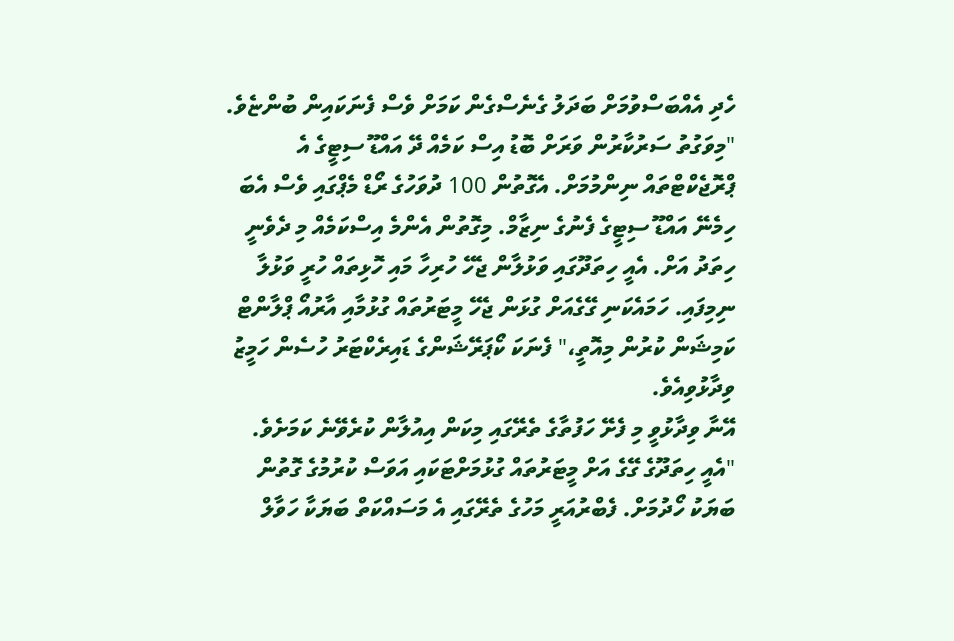ހެދި އެއްބަސްވުމަށް ބަދަލު ގެނެސްގެން ކަމަށް ވެސް ފެނަކައިން ބުންޏެވެ.
"މިވަގުތު ސަރުކާރުން ވަރަށް ބޮޑު އިސް ކަމެއް ދޭ އައްޑޫ ސިޓީގެ އެ ޕްރޮޖެކްޓްތައް ނިންމުމަށް. އެގޮތުން 100 ދުވަހުގެ ރޯޑް މެޕްގައި ވެސް އެބަ ހިމެނޭ އައްޑޫ ސިޓީގެ ފެނުގެ ނިޒާމް. މިގޮތުން އެންމެ އިސްކަމެއް މި ދެވެނީ ހިތަދު އަށް. އެއީ ހިތަދޫގައި ވަޅުލާން ޖެހޭ ހުރިހާ މައި ހޮޅިތައް ހުރީ ވަޅުލާ ނިމިފައި. ހަމައެކަނި ގޭގެއަށް ގުޅަން ޖެހޭ މީޓަރުތައް ގުޅުމާއި އާރުއޯ ޕްލާންޓް ކަމިޝަން ކުރުން މިއޮތީ،" ފެނަކަ ކޯޕަރޭޝަންގެ ޑައިރެކްޓަރު ހުސެން ހަމީޒު ވިދާޅުވިއެވެ.
އޭނާ ވިދާޅުވީ މި ފެށޭ ހަފުތާގެ ތެރޭގައި މިކަން އިއުލާން ކުރެވޭނެ ކަމަށެވެ.
"އެއީ ހިތަދޫގެ ގޭގެ އަށް މީޓަރުތައް ގުޅުމަށްޓަކައި އަވަސް ކުރުމުގެ ގޮތުން ބަޔަކު ހޯދުމަށް. ފެބްރުއަރީ މަހުގެ ތެރޭގައި އެ މަސައްކަތް ބަޔަކާ ހަވާލް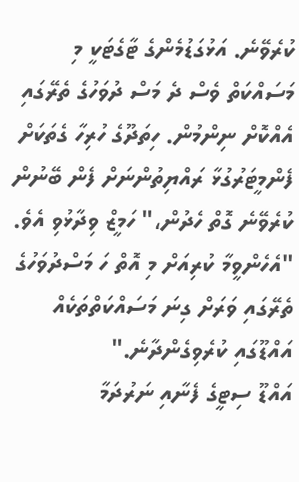ކުރެވޭނެ. އަޅުގަޑުމެންގެ ޓާގެޓަކީ މި މަސައްކަތް ވެސް ދެ މަސް ދުވަހުގެ ތެރޭގައި އެއްކޮށް ނިންމުން. ހިތަދޫގެ ހުރިހާ ގެތަކަށް ފެންމީޓަރުގުޅާ ރައްޔިތުންނަށް ފެން ބޭނުން ކުރެވޭނެ ގޮތް ހެދުން،" ހަމީޒް ވިދާޅުވި އެވެ. "އެހެންވީމާ ކުރިއަށް މި އޮތް ހަ މަސްދުވަހުގެ ތެރޭގައި ވަރަށް ގިނަ މަސައްކަތްތަކެއް އައްޑޫގައި ކުރެވިގެންދާނެ."
އައްޑޫ ސިޓީގެ ފެނާއި ނަރުދަމާ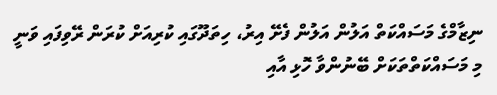ނިޒާމްގެ މަސައްކަތް އަލުން އަލުން ފެށޭ އިރު، ހިތަދޫގައި ކުރިއަށް ކުރަން ރޭވިފައި ވަނީ މި މަސައްކަތްތަކަށް ބޭނުންވާ ހޮޅި އާއި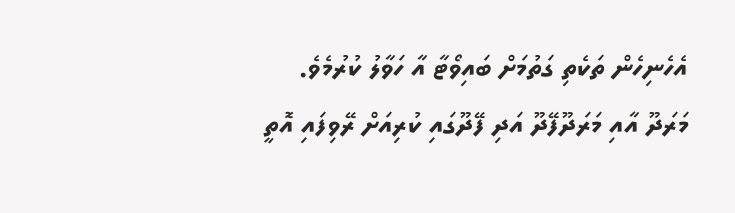އެހެނިހެން ތަކެތި ގަތުމަށް ބައިވޯޓާ އާ ހަވާލު ކުރުމެވެ.
މަރަދޫ އާއި މަރަދޫފޭދޫ އަދި ފޭދޫގައި ކުރިއަށް ރޭވިފައި އޮތީ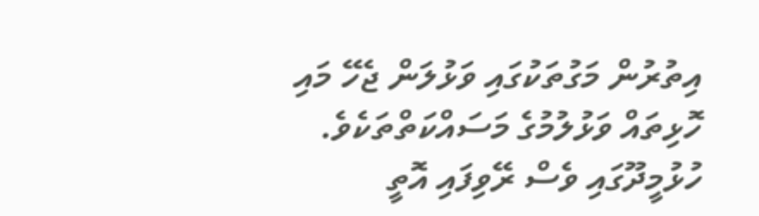އިތުރުން މަގުތަކުގައި ވަޅުލަން ޖެހޭ މައި ހޮޅިތައް ވަޅުލުމުގެ މަސައްކަތްތަކެވެ.
ހުޅުމީދޫގައި ވެސް ރޭވިފައި އޮތީ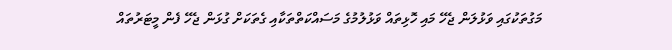މަގުތަކުގައި ވަޅުލަން ޖެހޭ މައި ހޮޅިތައް ވަޅުލުމުގެ މަސައްކަތްތަކާއި ގެތަކަށް ގުޅަން ޖެހޭ ފެން މީޓަރުތައް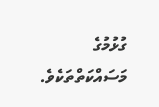ގުޅުމުގެ މަސައްކަތްތަކެވެ.